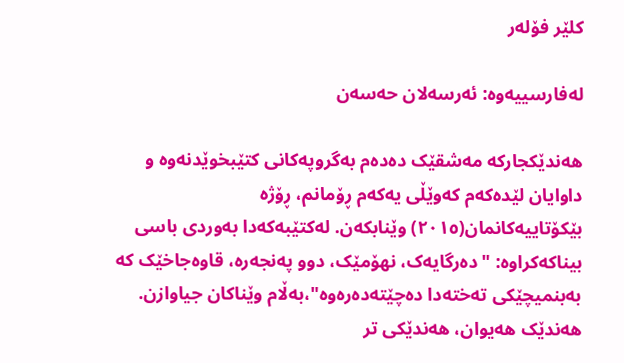کلێر فۆلەر

لەفارسییەوە: ئەرسەلان حەسەن

هەندێکجارکە مەشقێک دەدەم بەگروپەکانی کتێبخوێدنەوە و داوایان لێدەکەم کەوێڵی یەکەم ڕۆمانم، ڕۆژە بێکۆتاییەکانمان(٢٠١٥) وێنابکەن. لەکتێبەکەدا بەوردی باسی بیناکەکراوە: "دەرگایەک، نهۆمێک، دوو پەنجەرە، قاوەجاخێک کە بەبنمیچێکی تەختەدا دەچێتەدەرەوە"،بەڵام وێناکان جیاوازن. هەندێک هەیوان، هەندێکی تر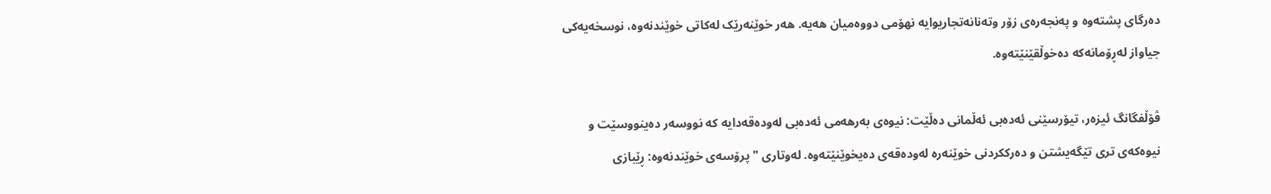دەرگای پشتەوە و پەنجەرەی زۆر وتەنانەتجاریوایە نهۆمی دووەمیان هەیە. هەر خوێنەرێک لەکاتی خوێندنەوە، نوسخەیەکی جیاواز لەڕۆمانەکە دەخوڵقێنێتەوە.

ڤۆڵفگانگ ئیزەر، تیۆرسێنی ئەدەبی ئەڵمانی دەڵێت: نیوەی بەرهەمی ئەدەبی لەودەقەدایە کە نووسەر دەینووسێت و نیوەکەی تری تێگەیشتن و دەرککردنی خوێنەرە لەودەقەی دەیخوێنێتەوە. لەوتاری "پرۆسەی خوێندنەوە: ڕێبازی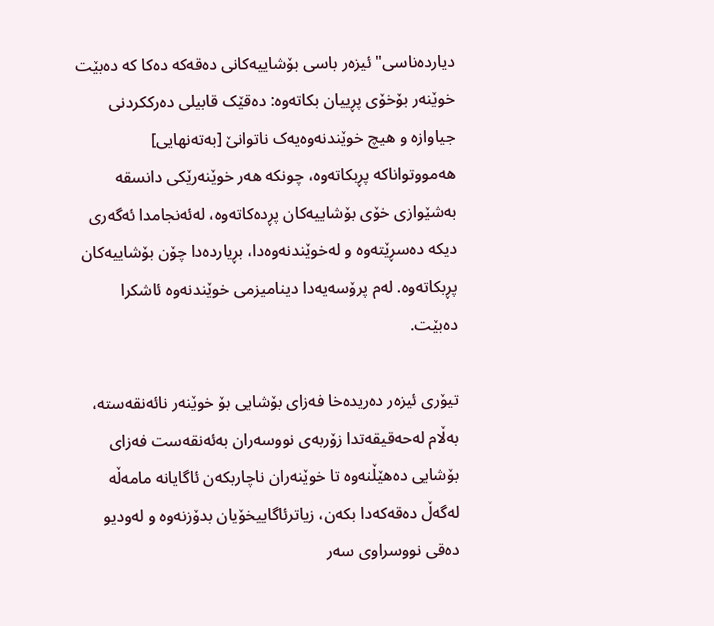دیاردەناسی" ئیزەر باسی بۆشاییەکانی دەقەکە دەکا کە دەبێت خوێنەر بۆخۆی پڕییان بکاتەوە: دەقێک قابیلی دەرککردنی جیاوازە و هیچ خوێندنەوەیەک ناتوانێ [بەتەنهایی] هەمووتواناکە پڕبکاتەوە، چونکە هەر خوێنەرێکی دانسقە بەشێوازی خۆی بۆشاییەکان پڕدەکاتەوە، لەئەنجامدا ئەگەری دیکە دەسڕێتەوە و لەخوێندنەوەدا، بڕیاردەدا چۆن بۆشاییەکان پڕبکاتەوە. لەم پرۆسەیەدا دینامیزمی خوێندنەوە ئاشکرا دەبێت.

تیۆری ئیزەر دەریدەخا فەزای بۆشایی بۆ خوێنەر نائەنقەستە، بەڵام لەحەقیقەتدا زۆربەی نووسەران بەئەنقەست فەزای بۆشایی دەهێڵنەوە تا خوێنەران ناچاربکەن ئاگایانە مامەڵە لەگەڵ دەقەکەدا بکەن، زیاترئاگاییخۆیان بدۆزنەوە و لەودیو دەقی نووسراوی سەر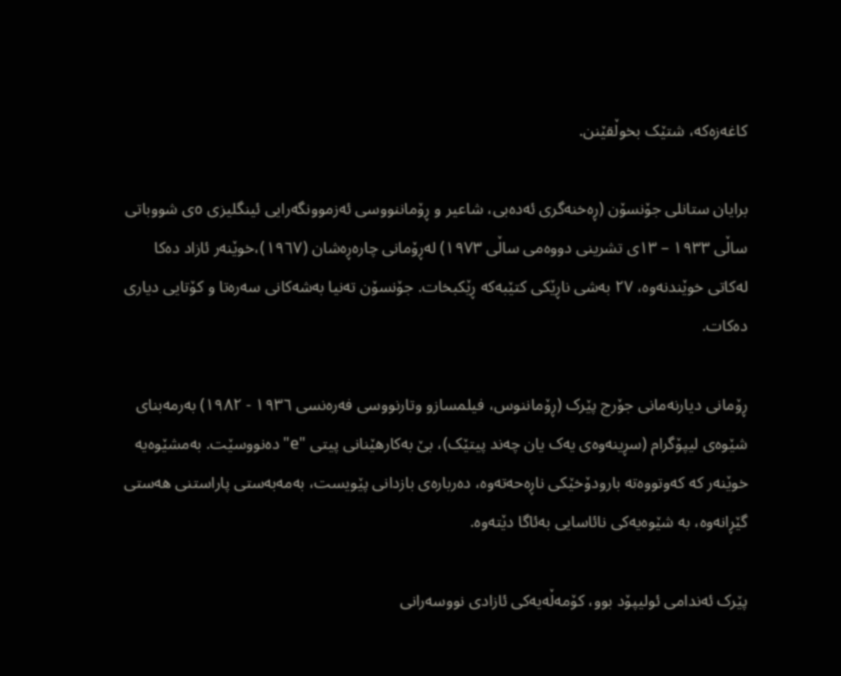کاغەزەکە، شتێک بخوڵقێنن.

برایان ستانلی جۆنسۆن (ڕەخنەگری ئەدەبی، شاعیر و ڕۆماننووسی ئەزموونگەرایی ئینگلیزی ٥ی شووباتی ساڵی ١٩٣٣ – ١٣ی تشرینی دووەمی ساڵی ١٩٧٣) لەڕۆمانی چارەڕەشان (١٩٦٧)،خوێنەر ئازاد دەکا لەکاتی خوێندنەوە، ٢٧ بەشی ناڕێکی کتێبەکە ڕێکبخات. جۆنسۆن تەنیا بەشەکانی سەرەتا و کۆتایی دیاری دەکات.

ڕۆمانی دیارنەمانی جۆرج پێرک (ڕۆماننوس، فیلمسازو وتارنووسی فەرەنسی ١٩٣٦ - ١٩٨٢) بەرمەبنای شێوەی لیپۆگرام (سڕینەوەی یەک یان چەند پیتێک)، بێ بەکارهێنانی پیتی "e" دەنووسێت. بەمشێوەیە خوێنەر کە کەوتووەتە بارودۆخێکی ناڕەحەتەوە، دەربارەی بازدانی پێویست، بەمەبەستی پاراستنی هەستی گێڕانەوە، بە شێوەیەکی نائاسایی بەئاگا دێتەوە.

پێرک ئەندامی ئولیپۆد بوو، کۆمەڵەیەکی ئازادی نووسەرانی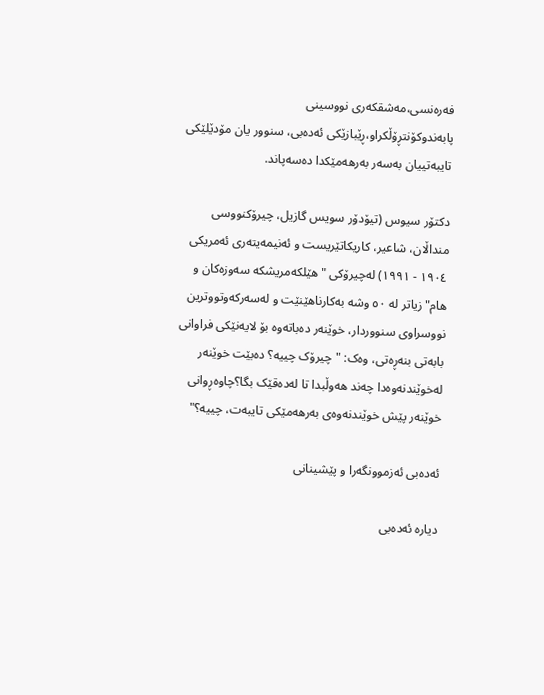فەرەنسی،مەشقکەری نووسینی پابەندوکۆنتڕۆڵکراو،ڕێبازێکی ئەدەبی، سنوور یان مۆدێلێکی تایبەتییان بەسەر بەرهەمێکدا دەسەپاند.

دکتۆر سیوس (تیۆدۆر سویس گازیل، چیرۆکنووسی منداڵان، شاعیر، کاریکاتێریست و ئەنیمەیتەری ئەمریکی ١٩٠٤ - ١٩٩١) لەچیرۆکی "هێلکەمریشکە سەوزەکان و هام" زیاتر لە ٥٠ وشە بەکارناهێنێت و لەسەرکەوتووترین نووسراوی سنووردار، خوێنەر دەباتەوە بۆ لایەنێکی فراوانی بابەتی بنەڕەتی، وەک: "چیرۆک چییە؟ دەبێت خوێنەر لەخوێندنەوەدا چەند هەوڵبدا تا لەدەقێک بگا؟چاوەڕوانی خوێنەر پێش خوێندنەوەی بەرهەمێکی تایبەت، چییە؟"

ئەدەبی ئەزموونگەرا و پێشینانی

دیارە ئەدەبی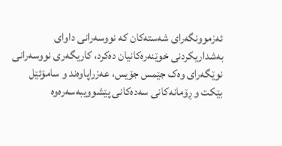ئەزموونگەرای شەستەکان کە نووسەرانی داوای بەشداریکردنی خوێنەرەکانیان دەکرد، کاریگەری نووسەرانی نوێگەرای وەک جێمس جۆیس، عەزراپاوەند و سامۆئێل بێکت و ڕۆمانەکانی سەدەکانی پێشوویبەسەرەوە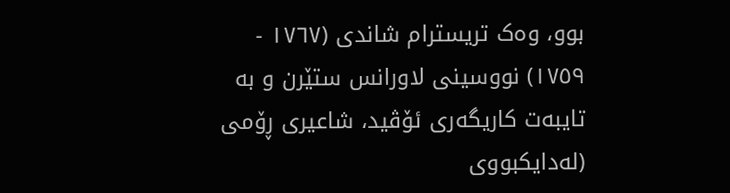بوو، وەک تریسترام شاندی (١٧٦٧ - ١٧٥٩) نووسینی لاورانس ستێرن و بە تایبەت کاریگەری ئۆڤید، شاعیری ڕۆمی (لەدایکبووی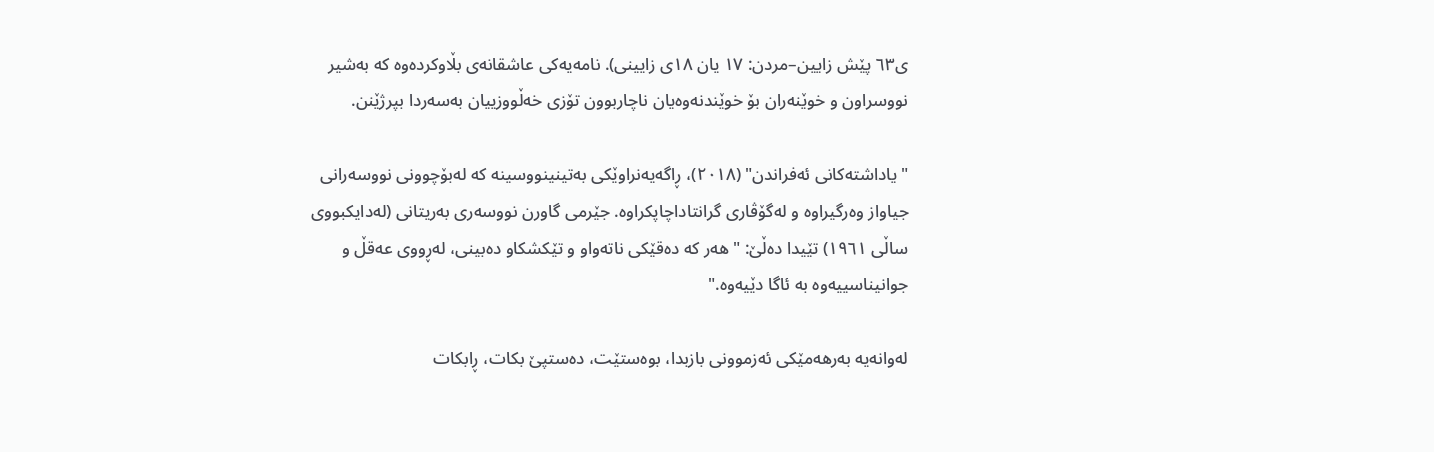ی٦٣ پێش زایین–مردن: ١٧ یان ١٨ی زایینی). نامەیەکی عاشقانەی بڵاوکردەوە کە بەشیر نووسراون و خوێنەران بۆ خوێندنەوەیان ناچاربوون تۆزی خەڵووزییان بەسەردا بپرژێنن.

"یاداشتەکانی ئەفراندن" (٢٠١٨)، ڕاگەیەنراوێکی بەتینینووسینە کە لەبۆچوونی نووسەرانی جیاواز وەرگیراوە و لەگۆڤاری گرانتاداچاپکراوە. جێرمی گاورن نووسەری بەریتانی (لەدایکبووی ساڵی ١٩٦١) تێیدا دەڵێ: "هەر کە دەقێکی ناتەواو و تێکشکاو دەبینی، لەڕووی عەقڵ و جوانیناسییەوە بە ئاگا دێیەوە."

لەوانەیە بەرهەمێکی ئەزموونی بازبدا، بوەستێت، دەستپێ بکات، ڕابکات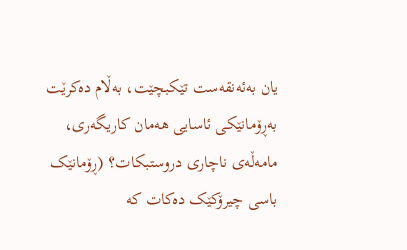یان بەئەنقەست تێکبچێت، بەڵام دەکرێت بەڕۆمانێکی ئاسایی هەمان کاریگەری، مامەڵەی ناچاری دروستبکات؟ (ڕۆمانێک باسی چیرۆکێک دەکات کە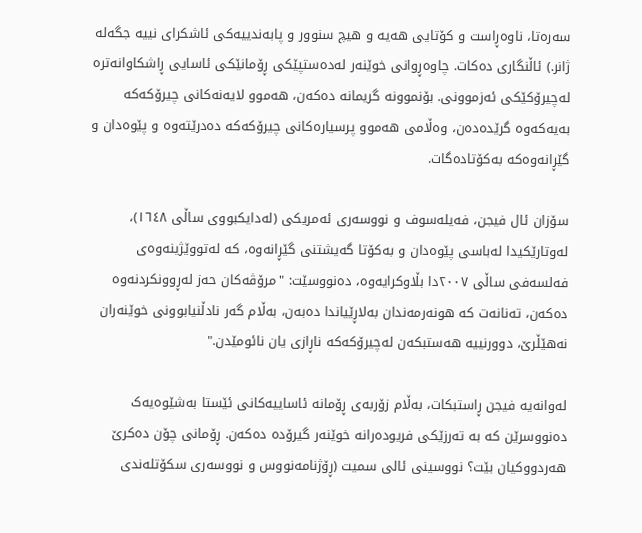سەرەتا، ناوەڕاست و کۆتایی هەیە و هیچ سنوور و پابەندییەکی ئاشکرای نییە جگەلە ژانر.) ئاڵنگاری دەکات. چاوەڕوانی خوێنەر لەدەستپێکی ڕۆمانێکی ئاسایی ڕاشکاوانەترە لەچیرۆکێکی ئەزموونی. بۆنموونە گریمانە دەکەن، هەموو لایەنەکانی چیرۆکەکە بەیەکەوە گرێدەدەن، وەڵامی هەموو پرسیارەکانی چیرۆکەکە دەدرێتەوە و پێوەدان و گێڕانەوەکە بەکۆتادەگات.

سۆزان ئال فیجن، فەیلەسوف و نووسەری ئەمریکی (لەدایکبووی ساڵی ١٦٤٨)، لەوتارێکیدا لەباسی پێوەدان و بەکۆتا گەیشتنی گێڕانەوە، کە لەتووێژینەوەی فەلسەفی ساڵی ٢٠٠٧دا بڵاوکرایەوە، دەنووسێت: "مرۆڤەکان حەز لەڕوونکردنەوە دەکەن، تەنانەت کە هونەرمەندان بەلاڕێیاندا دەبەن، بەڵام گەر نادڵنیابوونی خوێنەران نەهێڵرێ، دوورنییە هەستبکەن لەچیرۆکەکە ناڕازی یان نائومێدن."

لەوانەیە فیجن ڕاستبکات، بەڵام زۆربەی ڕۆمانە ئاساییەکانی ئێستا بەشێوەیەک دەنووسرێن کە بە تەرزێکی فریودەرانە خوێنەر گیرۆدە دەکەن. ڕۆمانی چۆن دەکرێ هەردووکیان بێت؟ نووسینی ئالی سمیت (ڕۆژنامەنووس و نووسەری سکۆتلەندی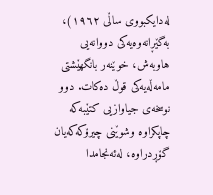لەدایکبووی ساڵی ١٩٦٢)، بەگێڕانەوەیەکی دووانەیی هاوبەش، خوێنەر بانگهێشتی مامەڵەیەکی قوڵ دەکات. دوو نوسخەی جیاوازیی کتێبەکە چاپکراوە وشوێنی چیرۆکەکەیان گۆڕدراوە، لەئەنجامدا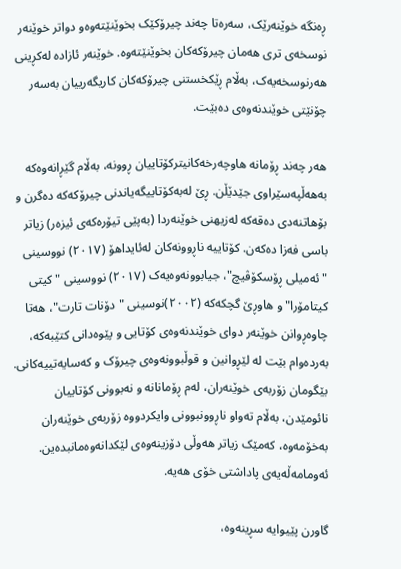ڕەنگە خوێنەرێک، سەرەتا چەند چیرۆکێک بخوێنێتەوەو دواتر خوێنەر نوسخەی تری هەمان چیرۆکەکان بخوێنێتەوە. خوێنەر ئازادە لەکڕینی هەرنوسخەیەک، بەڵام ڕێکخستنی چیرۆکەکان کاریگەرییان بەسەر چۆنێتی خوێندنەوەی دەبێت.

هەر چەند ڕۆمانە هاوچەرخەکانیترکۆتاییان ڕوونە، بەڵام گێڕانەوەکە بەهەڵپەسێراوی جێدێڵن. ڕێ لەبەکۆتاییگەیاندنی چیرۆکەکە دەگرن و بۆهاتنەدی دەقەکە لەزیهنی خوێنەردا (بەپێی تیۆرەکەی ئیزەر) زیاتر باسی فەزا دەکەن. کۆتاییە ناڕوونەکان لەئایداهۆ (٢٠١٧) نووسینی "ئەمیلی ڕۆسکۆڤیچ"، جیابوونەوەیەک (٢٠١٧) نووسینی "کیتی کیتامۆرا" و هاوڕێ گچکەکە (٢٠٠٢)نوسینی "دۆنات تارت"، هەتا چاوەڕوانن خوێنەر دوای خوێندنەوەی کۆتایی و پێوەدانی کتێبەکە، بەردەوام بێت لە لێڕوانین و قوڵبوونەوەی چیرۆک و کەسایەتییەکانی. بێگومان زۆربەی خوێنەران، لەم ڕۆمانانە و نەبوونی کۆتاییان نائومێدن، بەڵام تەواو ناڕوونبوونی وایکردووە زۆربەی خوێنەران بەخۆمەوە، کەمێک زیاتر هەوڵی دۆزینەوەی لێکدانەوەمانبدەین. ئەومامەڵەیەی پاداشتی خۆی هەیە.

گاورن پێیوایە سڕینەوە،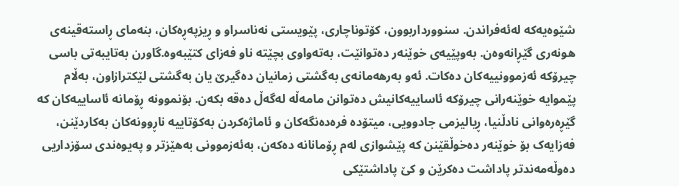شێوەیەکە لەئەفراندن. سنوورداربوون، کۆتوناچاری، پێویستی نەناسراو و ڕیزپەڕەکان، بنەمای ڕاستەقینەی هونەری گێڕانەوەن. بەوپێیەی خوێنەر دەتوانێت، بەتەواوی بچێتە ناو فەزای کتێبەوە.گاورن بەتایبەتی باسی چیرۆکە ئەزموونییەکان دەکات. ئەو بەرهەمانەی بەگشتی زمانیان دەگیرێ یان بەگشتی لێکترازاون، بەڵام پێموایە خوێنەرانی چیرۆکە ئاساییەکانیش دەتوانن مامەڵە لەگەڵ دەقە بکەن. بۆنموونە ڕۆمانە ئاساییەکان کە گێڕەرەوانی نادڵنیا، ڕیالیزمی جادوویی، میتۆدە فرەدەنگەکان و ئاماژەکردن بەکۆتاییە ناڕوونەکان بەکاردێنن، فەزایەک بۆ خوێنەر دەخوڵقێنن کە پێشوازی لەم ڕۆمانانە دەکەن، بەئەزموونی بەهێزتر و پەیوەندی سۆزداریی دەوڵەمەندتر پاداشت دەکرێن و کێ پاداشتێکی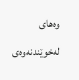وەهای لەخوێندنەوەی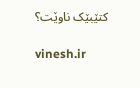کتێبێک ناوێت؟

vinesh.ir